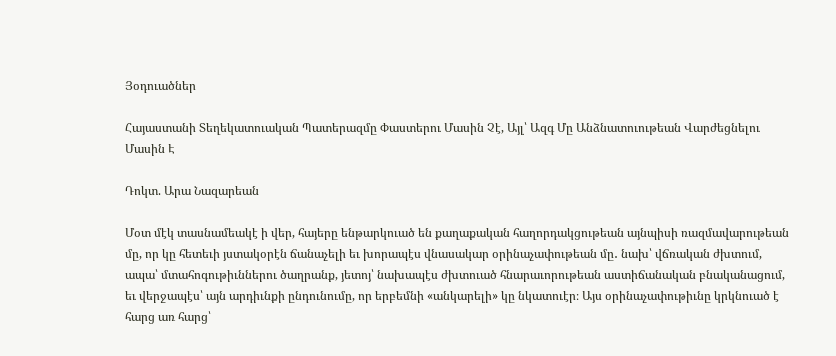Յօդուածներ

Հայաստանի Տեղեկատուական Պատերազմը Փաստերու Մասին Չէ, Այլ՝ Ազգ Մը Անձնատուութեան Վարժեցնելու Մասին Է

Դոկտ. Արա Նազարեան

Մօտ մէկ տասնամեակէ ի վեր, հայերը ենթարկուած են քաղաքական հաղորդակցութեան այնպիսի ռազմավարութեան մը, որ կը հետեւի յստակօրէն ճանաչելի եւ խորապէս վնասակար օրինաչափութեան մը․ նախ՝ վճռական ժխտում, ապա՝ մտահոգութիւններու ծաղրանք, յետոյ՝ նախապէս ժխտուած հնարաւորութեան աստիճանական բնականացում, եւ վերջապէս՝ այն արդիւնքի ընդունումը, որ երբեմնի «անկարելի» կը նկատուէր։ Այս օրինաչափութիւնը կրկնուած է հարց առ հարց՝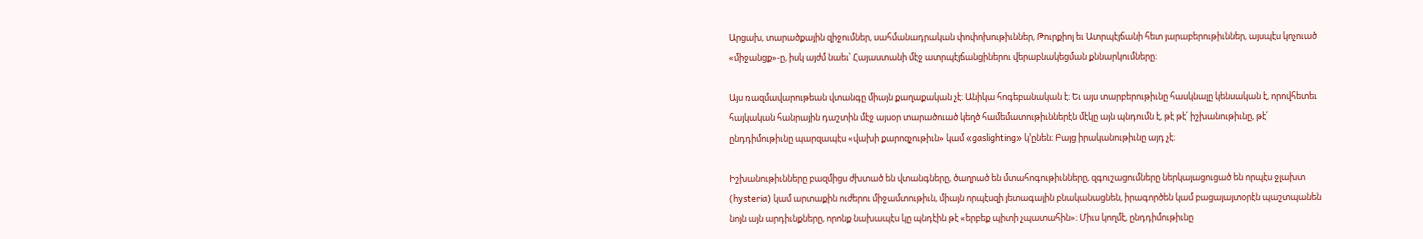Արցախ, տարածքային զիջումներ, սահմանադրական փոփոխութիւններ, Թուրքիոյ եւ Ատրպէյճանի հետ յարաբերութիւններ, այսպէս կոչուած «միջանցք»-ը, իսկ այժմ նաեւ՝ Հայաստանի մէջ ատրպէյճանցիներու վերաբնակեցման քննարկումները։

Այս ռազմավարութեան վտանգը միայն քաղաքական չէ։ Անիկա հոգեբանական է։ Եւ այս տարբերութիւնը հասկնալը կենսական է, որովհետեւ հայկական հանրային դաշտին մէջ այսօր տարածուած կեղծ համեմատութիւններէն մէկը այն պնդումն է, թէ թէ՛ իշխանութիւնը, թէ՛ ընդդիմութիւնը պարզապէս «վախի քարոզչութիւն» կամ «gaslighting» կ՚ընեն։ Բայց իրականութիւնը այդ չէ։

Իշխանութիւնները բազմիցս ժխտած են վտանգները, ծաղրած են մտահոգութիւնները, զգուշացումները ներկայացուցած են որպէս ջլախտ (hysteria) կամ արտաքին ուժերու միջամտութիւն, միայն որպէսզի յետագային բնականացնեն, իրագործեն կամ բացայայտօրէն պաշտպանեն նոյն այն արդիւնքները, որոնք նախապէս կը պնդէին թէ «երբեք պիտի չպատահին»։ Միւս կողմէ, ընդդիմութիւնը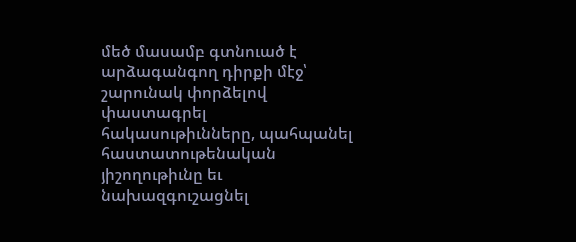մեծ մասամբ գտնուած է արձագանգող դիրքի մէջ՝ շարունակ փորձելով փաստագրել հակասութիւնները, պահպանել հաստատութենական յիշողութիւնը եւ նախազգուշացնել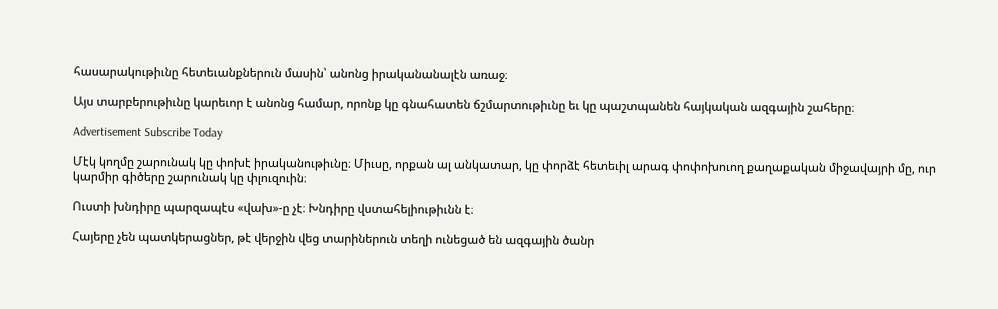հասարակութիւնը հետեւանքներուն մասին՝ անոնց իրականանալէն առաջ։

Այս տարբերութիւնը կարեւոր է անոնց համար, որոնք կը գնահատեն ճշմարտութիւնը եւ կը պաշտպանեն հայկական ազգային շահերը։

Advertisement Subscribe Today

Մէկ կողմը շարունակ կը փոխէ իրականութիւնը։ Միւսը, որքան ալ անկատար, կը փորձէ հետեւիլ արագ փոփոխուող քաղաքական միջավայրի մը, ուր կարմիր գիծերը շարունակ կը փլուզուին։

Ուստի խնդիրը պարզապէս «վախ»-ը չէ։ Խնդիրը վստահելիութիւնն է։

Հայերը չեն պատկերացներ, թէ վերջին վեց տարիներուն տեղի ունեցած են ազգային ծանր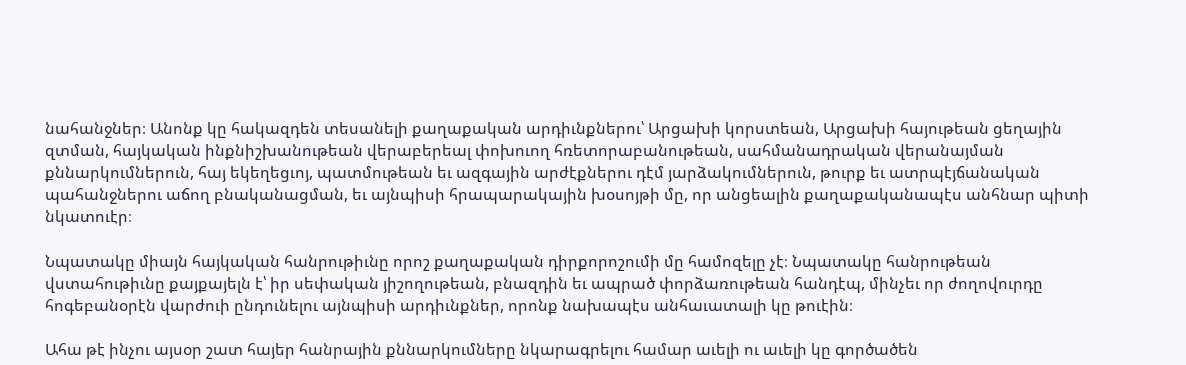նահանջներ։ Անոնք կը հակազդեն տեսանելի քաղաքական արդիւնքներու՝ Արցախի կորստեան, Արցախի հայութեան ցեղային զտման, հայկական ինքնիշխանութեան վերաբերեալ փոխուող հռետորաբանութեան, սահմանադրական վերանայման քննարկումներուն, հայ եկեղեցւոյ, պատմութեան եւ ազգային արժէքներու դէմ յարձակումներուն, թուրք եւ ատրպէյճանական պահանջներու աճող բնականացման, եւ այնպիսի հրապարակային խօսոյթի մը, որ անցեալին քաղաքականապէս անհնար պիտի նկատուէր։

Նպատակը միայն հայկական հանրութիւնը որոշ քաղաքական դիրքորոշումի մը համոզելը չէ։ Նպատակը հանրութեան վստահութիւնը քայքայելն է՝ իր սեփական յիշողութեան, բնազդին եւ ապրած փորձառութեան հանդէպ, մինչեւ որ ժողովուրդը հոգեբանօրէն վարժուի ընդունելու այնպիսի արդիւնքներ, որոնք նախապէս անհաւատալի կը թուէին։

Ահա թէ ինչու այսօր շատ հայեր հանրային քննարկումները նկարագրելու համար աւելի ու աւելի կը գործածեն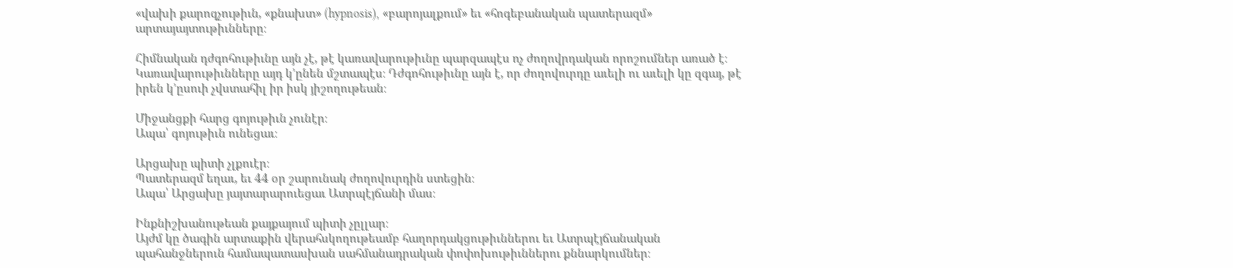«վախի քարոզչութիւն, «քնախտ» (hypnosis), «բարոյալքում» եւ «հոգեբանական պատերազմ» արտայայտութիւնները։

Հիմնական դժգոհութիւնը այն չէ, թէ կառավարութիւնը պարզապէս ոչ ժողովրդական որոշումներ առած է։ Կառավարութիւնները այդ կ՚ընեն մշտապէս։ Դժգոհութիւնը այն է, որ ժողովուրդը աւելի ու աւելի կը զգայ, թէ իրեն կ՚ըսուի չվստահիլ իր իսկ յիշողութեան։

Միջանցքի հարց գոյութիւն չունէր։
Ապա՝ գոյութիւն ունեցաւ։

Արցախը պիտի չլքուէր։
Պատերազմ եղաւ, եւ 44 օր շարունակ ժողովուրդին ստեցին։
Ապա՝ Արցախը յայտարարուեցաւ Ատրպէյճանի մաս։

Ինքնիշխանութեան քայքայում պիտի չըլլար։
Այժմ կը ծագին արտաքին վերահսկողութեամբ հաղորդակցութիւններու եւ Ատրպէյճանական պահանջներուն համապատասխան սահմանադրական փոփոխութիւններու քննարկումներ։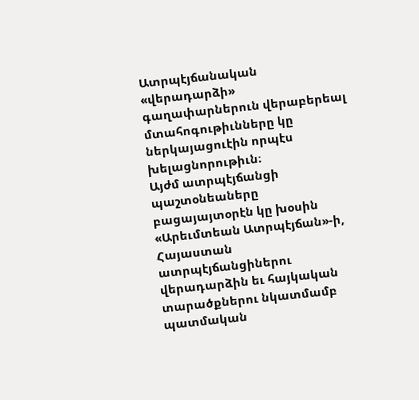Ատրպէյճանական «վերադարձի» գաղափարներուն վերաբերեալ մտահոգութիւնները կը ներկայացուէին որպէս խելացնորութիւն։
Այժմ ատրպէյճանցի պաշտօնեաները բացայայտօրէն կը խօսին «Արեւմտեան Ատրպէյճան»-ի, Հայաստան ատրպէյճանցիներու վերադարձին եւ հայկական տարածքներու նկատմամբ պատմական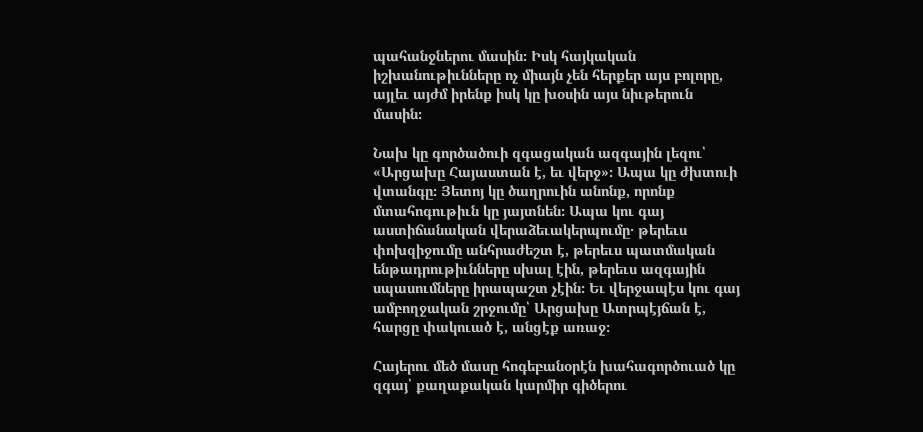պահանջներու մասին։ Իսկ հայկական իշխանութիւնները ոչ միայն չեն հերքեր այս բոլորը, այլեւ այժմ իրենք իսկ կը խօսին այս նիւթերուն մասին։

Նախ կը գործածուի զգացական ազգային լեզու՝ «Արցախը Հայաստան է, եւ վերջ»։ Ապա կը ժխտուի վտանգը։ Յետոյ կը ծաղրուին անոնք, որոնք մտահոգութիւն կը յայտնեն։ Ապա կու գայ աստիճանական վերաձեւակերպումը․ թերեւս փոխզիջումը անհրաժեշտ է, թերեւս պատմական ենթադրութիւնները սխալ էին, թերեւս ազգային սպասումները իրապաշտ չէին։ Եւ վերջապէս կու գայ ամբողջական շրջումը՝ Արցախը Ատրպէյճան է, հարցը փակուած է, անցէք առաջ։

Հայերու մեծ մասը հոգեբանօրէն խահագործուած կը զգայ՝ քաղաքական կարմիր գիծերու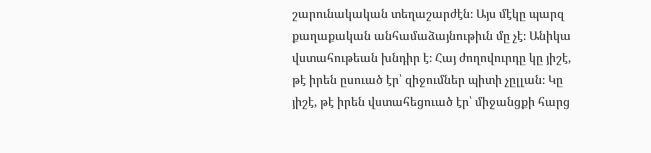շարունակական տեղաշարժէն։ Այս մէկը պարզ քաղաքական անհամաձայնութիւն մը չէ։ Անիկա վստահութեան խնդիր է։ Հայ ժողովուրդը կը յիշէ, թէ իրեն ըսուած էր՝ զիջումներ պիտի չըլլան։ Կը յիշէ, թէ իրեն վստահեցուած էր՝ միջանցքի հարց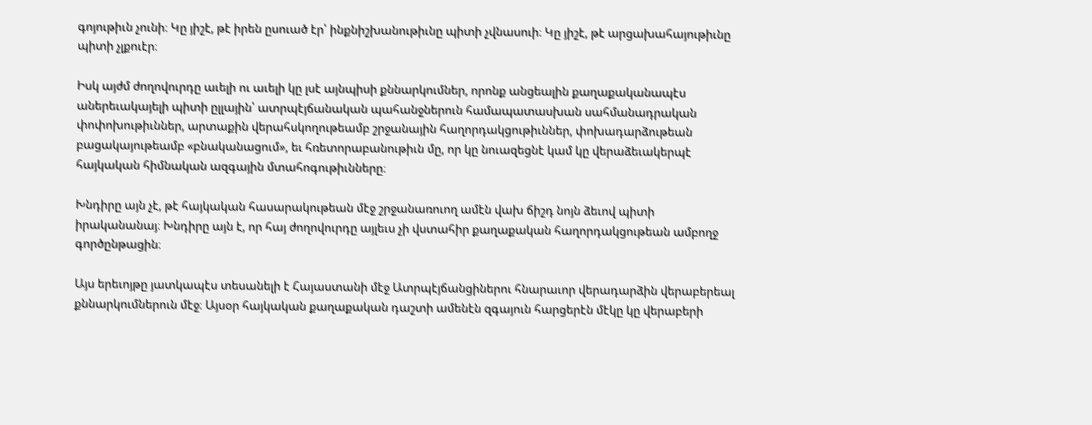գոյութիւն չունի։ Կը յիշէ, թէ իրեն ըսուած էր՝ ինքնիշխանութիւնը պիտի չվնասուի։ Կը յիշէ, թէ արցախահայութիւնը պիտի չլքուէր։

Իսկ այժմ ժողովուրդը աւելի ու աւելի կը լսէ այնպիսի քննարկումներ, որոնք անցեալին քաղաքականապէս աներեւակայելի պիտի ըլլային՝ ատրպէյճանական պահանջներուն համապատասխան սահմանադրական փոփոխութիւններ, արտաքին վերահսկողութեամբ շրջանային հաղորդակցութիւններ, փոխադարձութեան բացակայութեամբ «բնականացում», եւ հռետորաբանութիւն մը, որ կը նուազեցնէ կամ կը վերաձեւակերպէ հայկական հիմնական ազգային մտահոգութիւնները։

Խնդիրը այն չէ, թէ հայկական հասարակութեան մէջ շրջանառուող ամէն վախ ճիշդ նոյն ձեւով պիտի իրականանայ։ Խնդիրը այն է, որ հայ ժողովուրդը այլեւս չի վստահիր քաղաքական հաղորդակցութեան ամբողջ գործընթացին։

Այս երեւոյթը յատկապէս տեսանելի է Հայաստանի մէջ Ատրպէյճանցիներու հնարաւոր վերադարձին վերաբերեալ քննարկումներուն մէջ։ Այսօր հայկական քաղաքական դաշտի ամենէն զգայուն հարցերէն մէկը կը վերաբերի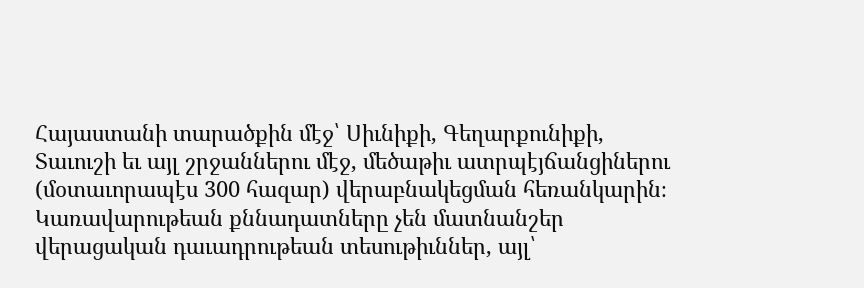Հայաստանի տարածքին մէջ՝ Սիւնիքի, Գեղարքունիքի, Տաւուշի եւ այլ շրջաններու մէջ, մեծաթիւ ատրպէյճանցիներու (մօտաւորապէս 300 հազար) վերաբնակեցման հեռանկարին։ Կառավարութեան քննադատները չեն մատնանշեր վերացական դաւադրութեան տեսութիւններ, այլ՝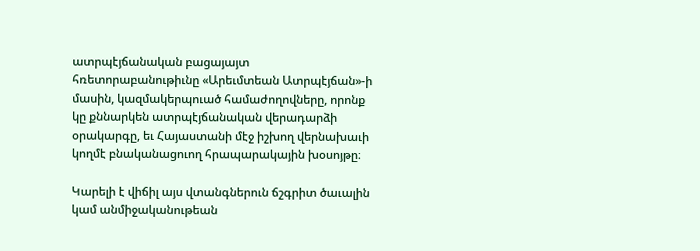ատրպէյճանական բացայայտ հռետորաբանութիւնը «Արեւմտեան Ատրպէյճան»-ի մասին, կազմակերպուած համաժողովները, որոնք կը քննարկեն ատրպէյճանական վերադարձի օրակարգը, եւ Հայաստանի մէջ իշխող վերնախաւի կողմէ բնականացուող հրապարակային խօսոյթը։

Կարելի է վիճիլ այս վտանգներուն ճշգրիտ ծաւալին կամ անմիջականութեան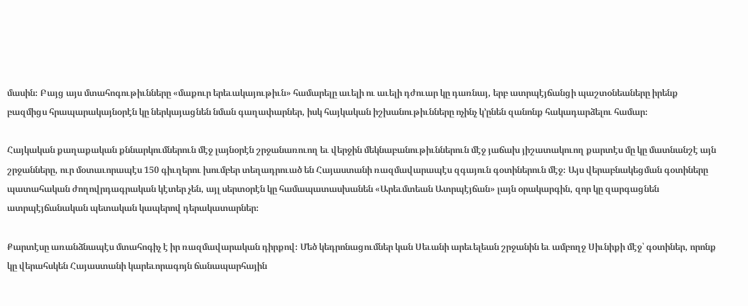մասին։ Բայց այս մտահոգութիւնները «մաքուր երեւակայութիւն» համարելը աւելի ու աւելի դժուար կը դառնայ, երբ ատրպէյճանցի պաշտօնեաները իրենք բազմիցս հրապարակայնօրէն կը ներկայացնեն նման գաղափարներ, իսկ հայկական իշխանութիւնները ոչինչ կ՚ընեն զանոնք հակադարձելու համար։

Հայկական քաղաքական քննարկումներուն մէջ լայնօրէն շրջանառուող եւ վերջին մեկնաբանութիւններուն մէջ յաճախ յիշատակուող քարտէս մը կը մատնանշէ այն շրջանները, ուր մօտաւորապէս 150 գիւղերու խումբեր տեղադրուած են Հայաստանի ռազմավարապէս զգայուն գօտիներուն մէջ։ Այս վերաբնակեցման գօտիները պատահական ժողովրդագրական կէտեր չեն, այլ սերտօրէն կը համապատասխանեն «Արեւմտեան Ատրպէյճան» լայն օրակարգին, զոր կը զարգացնեն ատրպէյճանական պետական կապերով դերակատարներ։

Քարտէսը առանձնապէս մտահոգիչ է իր ռազմավարական դիրքով։ Մեծ կեդրոնացումներ կան Սեւանի արեւելեան շրջանին եւ ամբողջ Սիւնիքի մէջ՝ գօտիներ, որոնք կը վերահսկեն Հայաստանի կարեւորագոյն ճանապարհային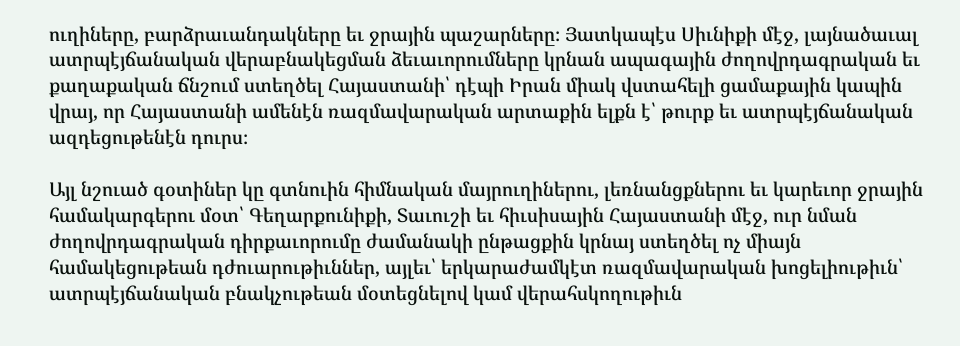ուղիները, բարձրաւանդակները եւ ջրային պաշարները։ Յատկապէս Սիւնիքի մէջ, լայնածաւալ ատրպէյճանական վերաբնակեցման ձեւաւորումները կրնան ապագային ժողովրդագրական եւ քաղաքական ճնշում ստեղծել Հայաստանի՝ դէպի Իրան միակ վստահելի ցամաքային կապին վրայ, որ Հայաստանի ամենէն ռազմավարական արտաքին ելքն է՝ թուրք եւ ատրպէյճանական ազդեցութենէն դուրս։

Այլ նշուած գօտիներ կը գտնուին հիմնական մայրուղիներու, լեռնանցքներու եւ կարեւոր ջրային համակարգերու մօտ՝ Գեղարքունիքի, Տաւուշի եւ հիւսիսային Հայաստանի մէջ, ուր նման ժողովրդագրական դիրքաւորումը ժամանակի ընթացքին կրնայ ստեղծել ոչ միայն համակեցութեան դժուարութիւններ, այլեւ՝ երկարաժամկէտ ռազմավարական խոցելիութիւն՝ ատրպէյճանական բնակչութեան մօտեցնելով կամ վերահսկողութիւն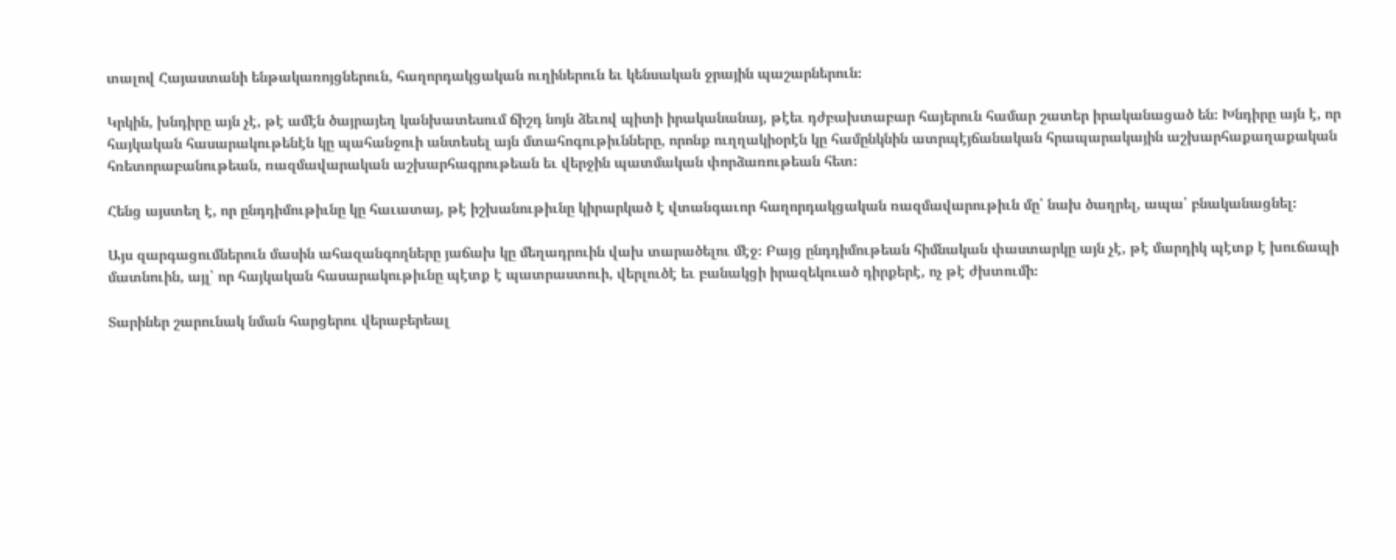տալով Հայաստանի ենթակառոյցներուն, հաղորդակցական ուղիներուն եւ կենսական ջրային պաշարներուն։

Կրկին, խնդիրը այն չէ, թէ ամէն ծայրայեղ կանխատեսում ճիշդ նոյն ձեւով պիտի իրականանայ, թէեւ դժբախտաբար հայերուն համար շատեր իրականացած են։ Խնդիրը այն է, որ հայկական հասարակութենէն կը պահանջուի անտեսել այն մտահոգութիւնները, որոնք ուղղակիօրէն կը համընկնին ատրպէյճանական հրապարակային աշխարհաքաղաքական հռետորաբանութեան, ռազմավարական աշխարհագրութեան եւ վերջին պատմական փորձառութեան հետ։

Հենց այստեղ է, որ ընդդիմութիւնը կը հաւատայ, թէ իշխանութիւնը կիրարկած է վտանգաւոր հաղորդակցական ռազմավարութիւն մը՝ նախ ծաղրել, ապա՝ բնականացնել։

Այս զարգացումներուն մասին ահազանգողները յաճախ կը մեղադրուին վախ տարածելու մէջ։ Բայց ընդդիմութեան հիմնական փաստարկը այն չէ, թէ մարդիկ պէտք է խուճապի մատնուին, այլ՝ որ հայկական հասարակութիւնը պէտք է պատրաստուի, վերլուծէ եւ բանակցի իրազեկուած դիրքերէ, ոչ թէ ժխտումի։

Տարիներ շարունակ նման հարցերու վերաբերեալ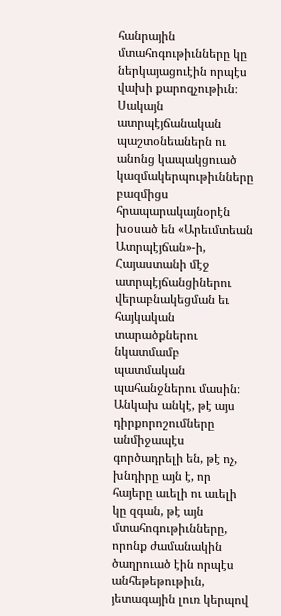հանրային մտահոգութիւնները կը ներկայացուէին որպէս վախի քարոզչութիւն։ Սակայն ատրպէյճանական պաշտօնեաներն ու անոնց կապակցուած կազմակերպութիւնները բազմիցս հրապարակայնօրէն խօսած են «Արեւմտեան Ատրպէյճան»-ի, Հայաստանի մէջ ատրպէյճանցիներու վերաբնակեցման եւ հայկական տարածքներու նկատմամբ պատմական պահանջներու մասին։ Անկախ անկէ, թէ այս դիրքորոշումները անմիջապէս գործադրելի են, թէ ոչ, խնդիրը այն է, որ հայերը աւելի ու աւելի կը զգան, թէ այն մտահոգութիւնները, որոնք ժամանակին ծաղրուած էին որպէս անհեթեթութիւն, յետագային լուռ կերպով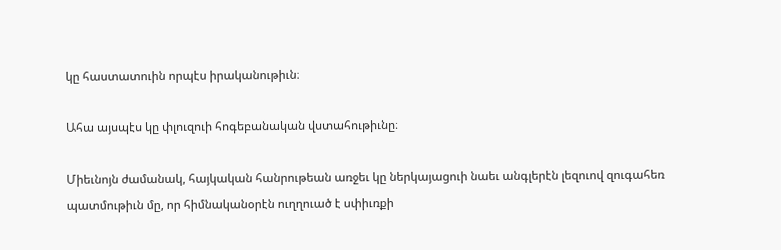կը հաստատուին որպէս իրականութիւն։

Ահա այսպէս կը փլուզուի հոգեբանական վստահութիւնը։

Միեւնոյն ժամանակ, հայկական հանրութեան առջեւ կը ներկայացուի նաեւ անգլերէն լեզուով զուգահեռ պատմութիւն մը, որ հիմնականօրէն ուղղուած է սփիւռքի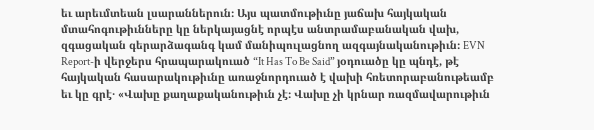եւ արեւմտեան լսարաններուն։ Այս պատմութիւնը յաճախ հայկական մտահոգութիւնները կը ներկայացնէ որպէս անտրամաբանական վախ, զգացական գերարձագանգ կամ մանիպուլացնող ազգայնականութիւն։ EVN Report-ի վերջերս հրապարակուած “It Has To Be Said” յօդուածը կը պնդէ, թէ հայկական հասարակութիւնը առաջնորդուած է վախի հռետորաբանութեամբ եւ կը գրէ․ «Վախը քաղաքականութիւն չէ։ Վախը չի կրնար ռազմավարութիւն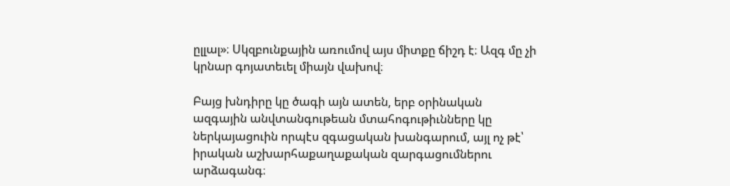ըլլալ»։ Սկզբունքային առումով այս միտքը ճիշդ է։ Ազգ մը չի կրնար գոյատեւել միայն վախով։

Բայց խնդիրը կը ծագի այն ատեն, երբ օրինական ազգային անվտանգութեան մտահոգութիւնները կը ներկայացուին որպէս զգացական խանգարում, այլ ոչ թէ՝ իրական աշխարհաքաղաքական զարգացումներու արձագանգ։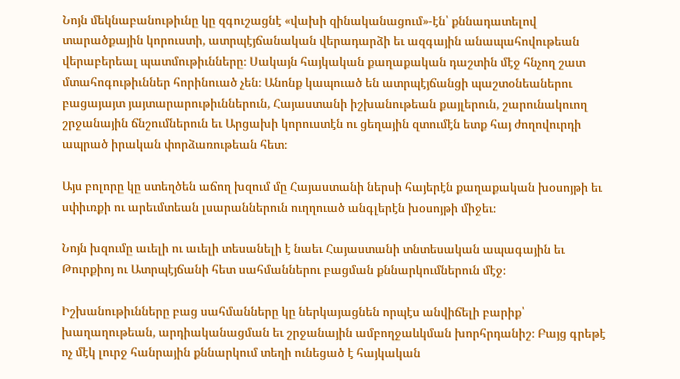Նոյն մեկնաբանութիւնը կը զգուշացնէ «վախի զինականացում»-էն՝ քննադատելով տարածքային կորուստի, ատրպէյճանական վերադարձի եւ ազգային անապահովութեան վերաբերեալ պատմութիւնները։ Սակայն հայկական քաղաքական դաշտին մէջ հնչող շատ մտահոգութիւններ հորինուած չեն։ Անոնք կապուած են ատրպէյճանցի պաշտօնեաներու բացայայտ յայտարարութիւններուն, Հայաստանի իշխանութեան քայլերուն, շարունակուող շրջանային ճնշումներուն եւ Արցախի կորուստէն ու ցեղային զտումէն ետք հայ ժողովուրդի ապրած իրական փորձառութեան հետ։

Այս բոլորը կը ստեղծեն աճող խզում մը Հայաստանի ներսի հայերէն քաղաքական խօսոյթի եւ սփիւռքի ու արեւմտեան լսարաններուն ուղղուած անգլերէն խօսոյթի միջեւ։

Նոյն խզումը աւելի ու աւելի տեսանելի է նաեւ Հայաստանի տնտեսական ապագային եւ Թուրքիոյ ու Ատրպէյճանի հետ սահմաններու բացման քննարկումներուն մէջ։

Իշխանութիւնները բաց սահմանները կը ներկայացնեն որպէս անվիճելի բարիք՝ խաղաղութեան, արդիականացման եւ շրջանային ամբողջաևկման խորհրդանիշ։ Բայց գրեթէ ոչ մէկ լուրջ հանրային քննարկում տեղի ունեցած է հայկական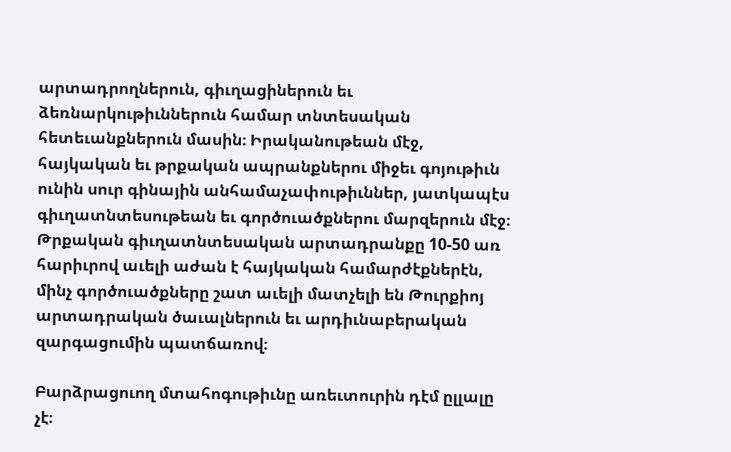արտադրողներուն, գիւղացիներուն եւ ձեռնարկութիւններուն համար տնտեսական հետեւանքներուն մասին։ Իրականութեան մէջ, հայկական եւ թրքական ապրանքներու միջեւ գոյութիւն ունին սուր գինային անհամաչափութիւններ, յատկապէս գիւղատնտեսութեան եւ գործուածքներու մարզերուն մէջ։ Թրքական գիւղատնտեսական արտադրանքը 10-50 առ հարիւրով աւելի աժան է հայկական համարժէքներէն, մինչ գործուածքները շատ աւելի մատչելի են Թուրքիոյ արտադրական ծաւալներուն եւ արդիւնաբերական զարգացումին պատճառով։

Բարձրացուող մտահոգութիւնը առեւտուրին դէմ ըլլալը չէ։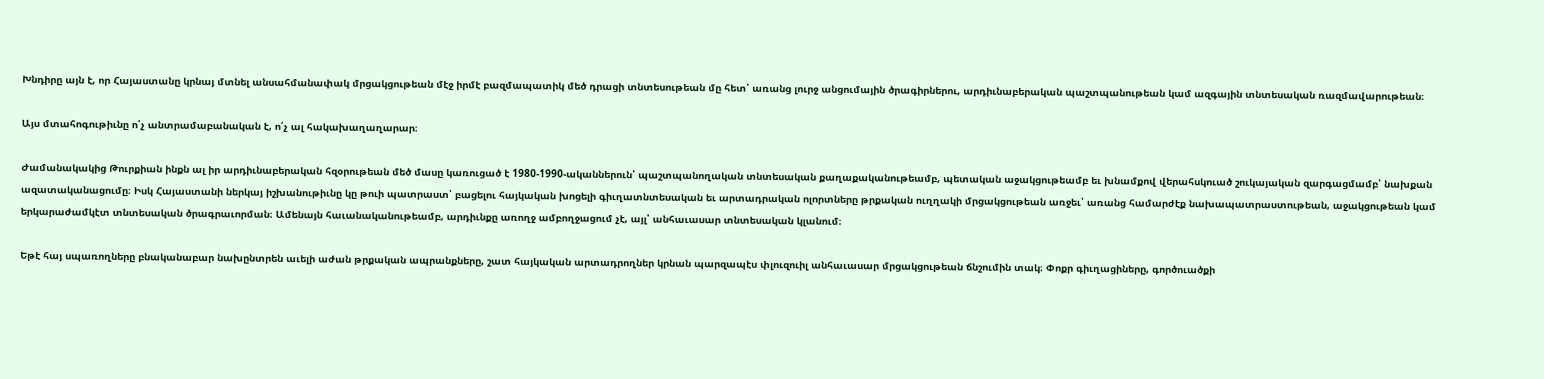Խնդիրը այն է, որ Հայաստանը կրնայ մտնել անսահմանափակ մրցակցութեան մէջ իրմէ բազմապատիկ մեծ դրացի տնտեսութեան մը հետ՝ առանց լուրջ անցումային ծրագիրներու, արդիւնաբերական պաշտպանութեան կամ ազգային տնտեսական ռազմավարութեան։

Այս մտահոգութիւնը ո՛չ անտրամաբանական է, ո՛չ ալ հակախաղաղարար։

Ժամանակակից Թուրքիան ինքն ալ իր արդիւնաբերական հզօրութեան մեծ մասը կառուցած է 1980-1990-ականներուն՝ պաշտպանողական տնտեսական քաղաքականութեամբ, պետական աջակցութեամբ եւ խնամքով վերահսկուած շուկայական զարգացմամբ՝ նախքան ազատականացումը։ Իսկ Հայաստանի ներկայ իշխանութիւնը կը թուի պատրաստ՝ բացելու հայկական խոցելի գիւղատնտեսական եւ արտադրական ոլորտները թրքական ուղղակի մրցակցութեան առջեւ՝ առանց համարժէք նախապատրաստութեան, աջակցութեան կամ երկարաժամկէտ տնտեսական ծրագրաւորման։ Ամենայն հաւանականութեամբ, արդիւնքը առողջ ամբողջացում չէ, այլ՝ անհաւասար տնտեսական կլանում։

Եթէ հայ սպառողները բնականաբար նախընտրեն աւելի աժան թրքական ապրանքները, շատ հայկական արտադրողներ կրնան պարզապէս փլուզուիլ անհաւասար մրցակցութեան ճնշումին տակ։ Փոքր գիւղացիները, գործուածքի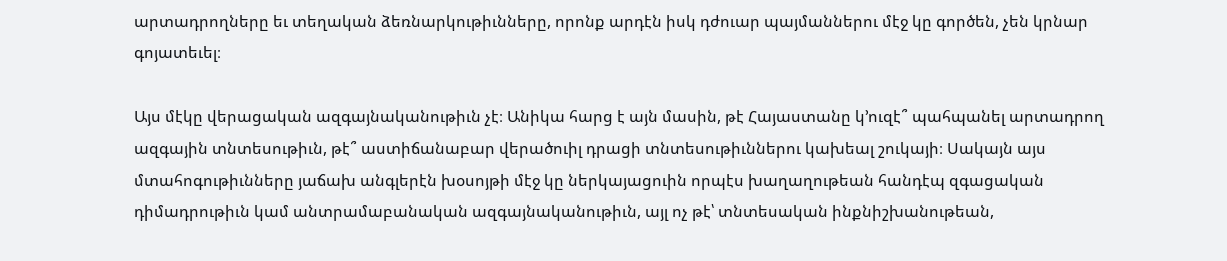արտադրողները եւ տեղական ձեռնարկութիւնները, որոնք արդէն իսկ դժուար պայմաններու մէջ կը գործեն, չեն կրնար գոյատեւել։

Այս մէկը վերացական ազգայնականութիւն չէ։ Անիկա հարց է այն մասին, թէ Հայաստանը կ՚ուզէ՞ պահպանել արտադրող ազգային տնտեսութիւն, թէ՞ աստիճանաբար վերածուիլ դրացի տնտեսութիւններու կախեալ շուկայի։ Սակայն այս մտահոգութիւնները յաճախ անգլերէն խօսոյթի մէջ կը ներկայացուին որպէս խաղաղութեան հանդէպ զգացական դիմադրութիւն կամ անտրամաբանական ազգայնականութիւն, այլ ոչ թէ՝ տնտեսական ինքնիշխանութեան,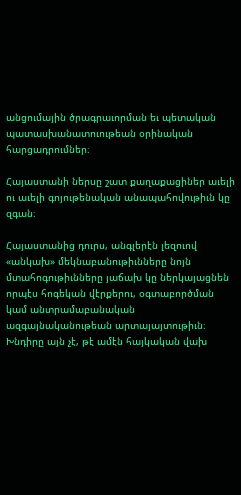անցումային ծրագրաւորման եւ պետական պատասխանատուութեան օրինական հարցադրումներ։

Հայաստանի ներսը շատ քաղաքացիներ աւելի ու աւելի գոյութենական անապահովութիւն կը զգան։

Հայաստանից դուրս, անգլերէն լեզուով «անկախ» մեկնաբանութիւնները նոյն մտահոգութիւնները յաճախ կը ներկայացնեն որպէս հոգեկան վէրքերու, օգտաբործման կամ անտրամաբանական ազգայնականութեան արտայայտութիւն։ Խնդիրը այն չէ, թէ ամէն հայկական վախ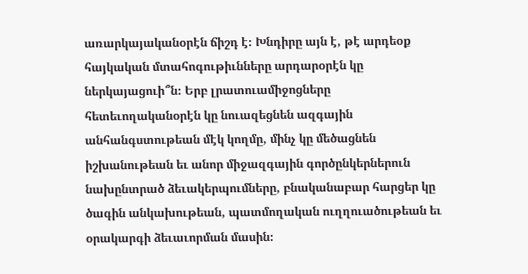առարկայականօրէն ճիշդ է։ Խնդիրը այն է, թէ արդեօք հայկական մտահոգութիւնները արդարօրէն կը ներկայացուի՞ն։ Երբ լրատուամիջոցները հետեւողականօրէն կը նուազեցնեն ազգային անհանգստութեան մէկ կողմը, մինչ կը մեծացնեն իշխանութեան եւ անոր միջազգային գործընկերներուն նախընտրած ձեւակերպումները, բնականաբար հարցեր կը ծագին անկախութեան, պատմողական ուղղուածութեան եւ օրակարգի ձեւաւորման մասին։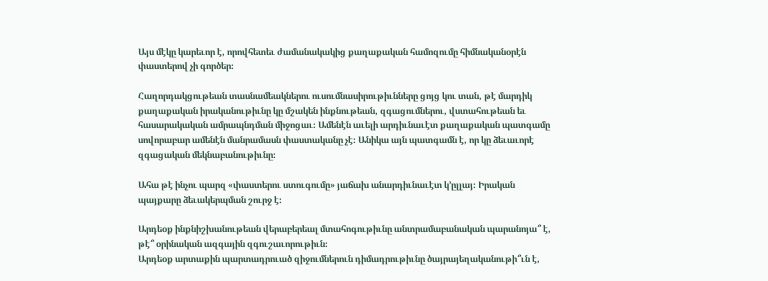Այս մէկը կարեւոր է, որովհետեւ ժամանակակից քաղաքական համոզումը հիմնականօրէն փաստերով չի գործեր։

Հաղորդակցութեան տասնամեակներու ուսումնասիրութիւնները ցոյց կու տան, թէ մարդիկ քաղաքական իրականութիւնը կը մշակեն ինքնութեան, զգացումներու, վստահութեան եւ հասարակական ամրապնդման միջոցաւ։ Ամենէն աւելի արդիւնաւէտ քաղաքական պատգամը սովորաբար ամենէն մանրամասն փաստականը չէ։ Անիկա այն պատգամն է, որ կը ձեւաւորէ զգացական մեկնաբանութիւնը։

Ահա թէ ինչու պարզ «փաստերու ստուգումը» յաճախ անարդիւնաւէտ կ՚ըլլայ։ Իրական պայքարը ձեւակերպման շուրջ է։

Արդեօք ինքնիշխանութեան վերաբերեալ մտահոգութիւնը անտրամաբանական պարանոյա՞ է, թէ՞ օրինական ազգային զգուշաւորութիւն։
Արդեօք արտաքին պարտադրուած զիջումներուն դիմադրութիւնը ծայրայեղականութի՞ւն է,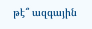թէ՞ ազգային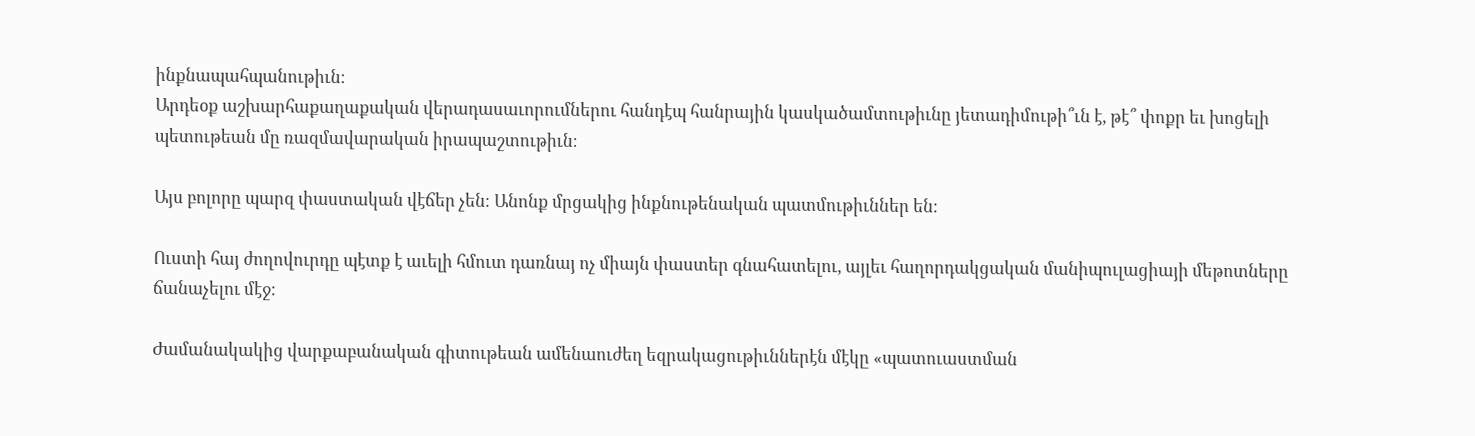ինքնապահպանութիւն։
Արդեօք աշխարհաքաղաքական վերադասաւորումներու հանդէպ հանրային կասկածամտութիւնը յետադիմութի՞ւն է, թէ՞ փոքր եւ խոցելի պետութեան մը ռազմավարական իրապաշտութիւն։

Այս բոլորը պարզ փաստական վէճեր չեն։ Անոնք մրցակից ինքնութենական պատմութիւններ են։

Ուստի հայ ժողովուրդը պէտք է աւելի հմուտ դառնայ ոչ միայն փաստեր գնահատելու, այլեւ հաղորդակցական մանիպուլացիայի մեթոտները ճանաչելու մէջ։

Ժամանակակից վարքաբանական գիտութեան ամենաուժեղ եզրակացութիւններէն մէկը «պատուաստման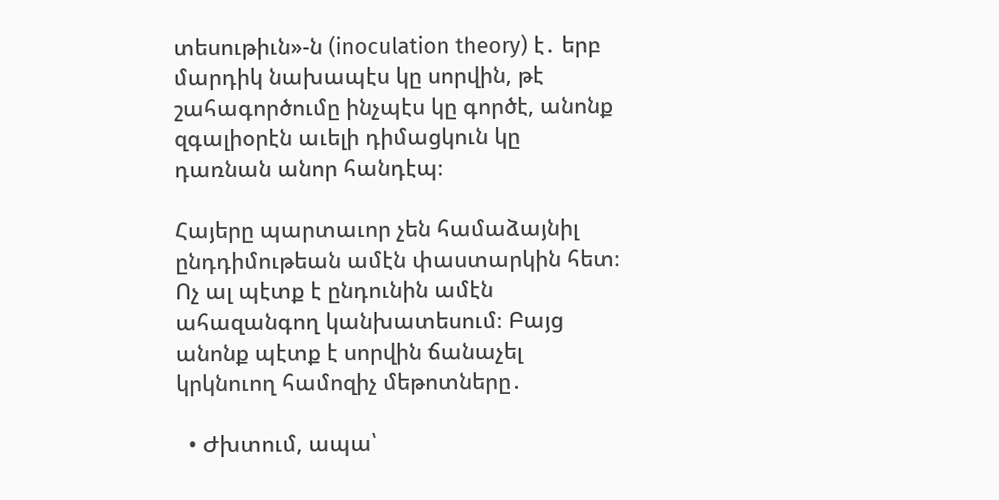տեսութիւն»-ն (inoculation theory) է․ երբ մարդիկ նախապէս կը սորվին, թէ շահագործումը ինչպէս կը գործէ, անոնք զգալիօրէն աւելի դիմացկուն կը դառնան անոր հանդէպ։

Հայերը պարտաւոր չեն համաձայնիլ ընդդիմութեան ամէն փաստարկին հետ։ Ոչ ալ պէտք է ընդունին ամէն ահազանգող կանխատեսում։ Բայց անոնք պէտք է սորվին ճանաչել կրկնուող համոզիչ մեթոտները․

  • Ժխտում, ապա՝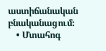աստիճանական բնականացում։
    • Մտահոգ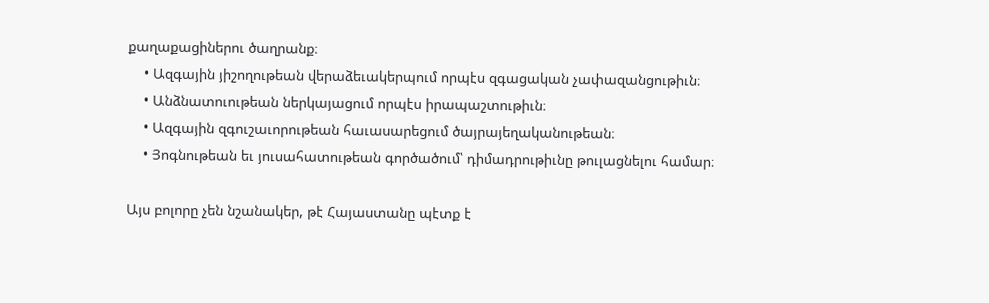քաղաքացիներու ծաղրանք։
    • Ազգային յիշողութեան վերաձեւակերպում որպէս զգացական չափազանցութիւն։
    • Անձնատուութեան ներկայացում որպէս իրապաշտութիւն։
    • Ազգային զգուշաւորութեան հաւասարեցում ծայրայեղականութեան։
    • Յոգնութեան եւ յուսահատութեան գործածում՝ դիմադրութիւնը թուլացնելու համար։

Այս բոլորը չեն նշանակեր, թէ Հայաստանը պէտք է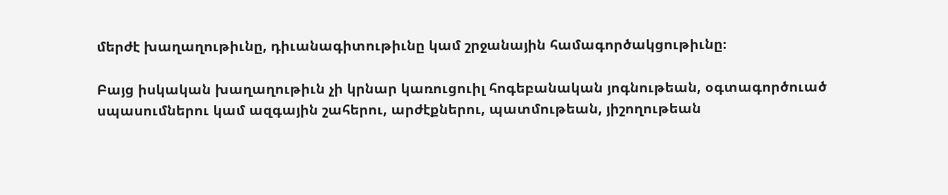մերժէ խաղաղութիւնը, դիւանագիտութիւնը կամ շրջանային համագործակցութիւնը։

Բայց իսկական խաղաղութիւն չի կրնար կառուցուիլ հոգեբանական յոգնութեան, օգտագործուած սպասումներու կամ ազգային շահերու, արժէքներու, պատմութեան, յիշողութեան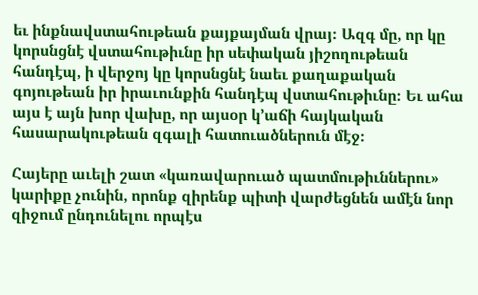եւ ինքնավստահութեան քայքայման վրայ։ Ազգ մը, որ կը կորսնցնէ վստահութիւնը իր սեփական յիշողութեան հանդէպ, ի վերջոյ կը կորսնցնէ նաեւ քաղաքական գոյութեան իր իրաւունքին հանդէպ վստահութիւնը։ Եւ ահա այս է այն խոր վախը, որ այսօր կ՚աճի հայկական հասարակութեան զգալի հատուածներուն մէջ։

Հայերը աւելի շատ «կառավարուած պատմութիւններու» կարիքը չունին, որոնք զիրենք պիտի վարժեցնեն ամէն նոր զիջում ընդունելու որպէս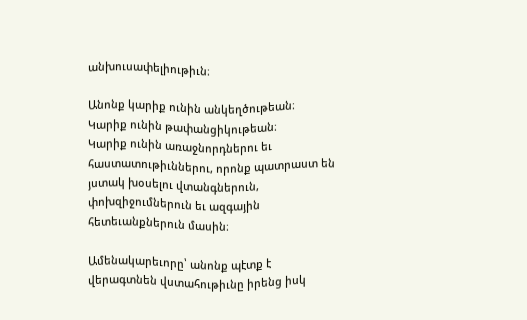անխուսափելիութիւն։

Անոնք կարիք ունին անկեղծութեան։
Կարիք ունին թափանցիկութեան։
Կարիք ունին առաջնորդներու եւ հաստատութիւններու, որոնք պատրաստ են յստակ խօսելու վտանգներուն, փոխզիջումներուն եւ ազգային հետեւանքներուն մասին։

Ամենակարեւորը՝ անոնք պէտք է վերագտնեն վստահութիւնը իրենց իսկ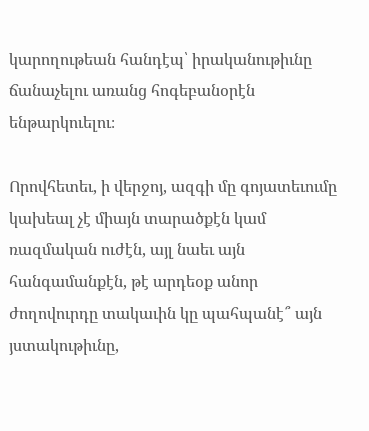կարողութեան հանդէպ՝ իրականութիւնը ճանաչելու առանց հոգեբանօրէն ենթարկուելու։

Որովհետեւ, ի վերջոյ, ազգի մը գոյատեւումը կախեալ չէ միայն տարածքէն կամ ռազմական ուժէն, այլ նաեւ այն հանգամանքէն, թէ արդեօք անոր ժողովուրդը տակաւին կը պահպանէ՞ այն յստակութիւնը,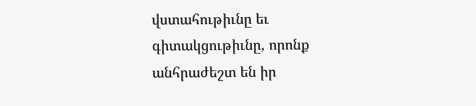վստահութիւնը եւ գիտակցութիւնը, որոնք անհրաժեշտ են իր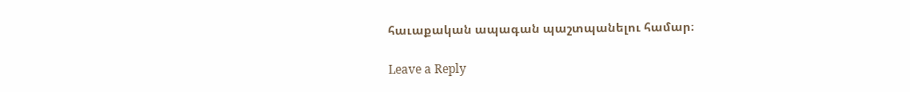հաւաքական ապագան պաշտպանելու համար։

Leave a Reply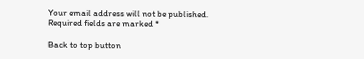Your email address will not be published. Required fields are marked *

Back to top button